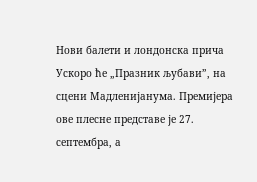Нови балети и лондонска прича
Ускоро ће „Празник љубави”, на сцени Мадленијанума. Премијера ове плесне представе је 27. септембра, а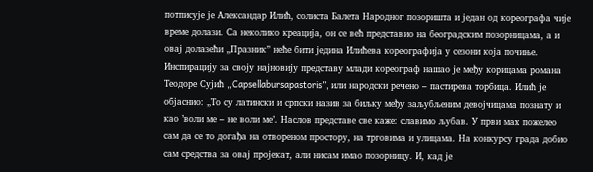потписује је Александар Илић, солиста Балета Народног позоришта и један од кореографа чије време долази. Са неколико креација, он се већ представио на београдским позорницама, а и овај долазећи „Празник” неће бити једина Илићева кореографија у сезони која почиње.
Инспирацију за своју најновију представу млади кореограф нашао је међу корицама романа Теодоре Сујић „Capsellabursapastoris”, или народски речено – пастирева торбица. Илић је објаснио: „То су латински и српски назив за биљку међу заљубљеним девојчицама познату и као ’воли ме – не воли ме’. Наслов представе све каже: славимо љубав. У први мах пожелео сам да се то догађа на отвореном простору, на трговима и улицама. На конкурсу града добио сам средства за овај пројекат, али нисам имао позорницу. И, кад је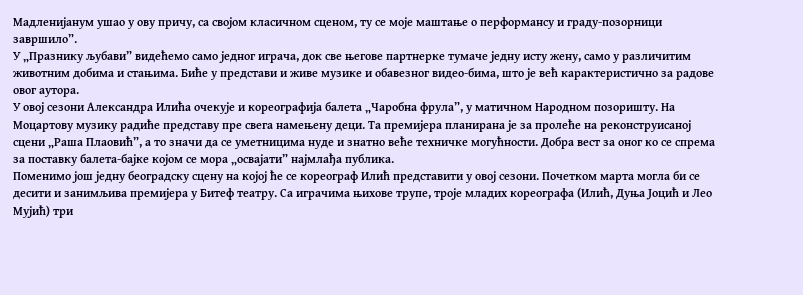Мадленијанум ушао у ову причу, са својом класичном сценом, ту се моје маштање о перформансу и граду-позорници завршило”.
У „Празнику љубави” видећемо само једног играча, док све његове партнерке тумаче једну исту жену, само у различитим животним добима и стањима. Биће у представи и живе музике и обавезног видео-бима, што је већ карактеристично за радове овог аутора.
У овој сезони Александра Илића очекује и кореографија балета „Чаробна фрула”, у матичном Народном позоришту. На Моцартову музику радиће представу пре свега намењену деци. Та премијера планирана је за пролеће на реконструисаној сцени „Раша Плаовић”, а то значи да се уметницима нуде и знатно веће техничке могућности. Добра вест за оног ко се спрема за поставку балета-бајке којом се мора „освајати” најмлађа публика.
Поменимо још једну београдску сцену на којој ће се кореограф Илић представити у овој сезони. Почетком марта могла би се десити и занимљива премијера у Битеф театру. Са играчима њихове трупе, троје младих кореографа (Илић, Дуња Јоцић и Лео Мујић) три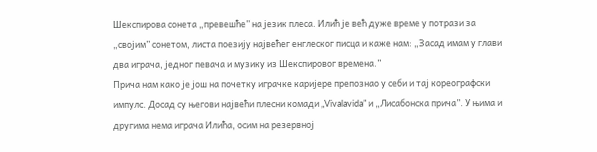Шекспирова сонета „превешће” на језик плеса. Илић је већ дуже време у потрази за „својим” сонетом, листа поезију највећег енглеског писца и каже нам: „Засад имам у глави два играча, једног певача и музику из Шекспировог времена.”
Прича нам како је још на почетку играчке каријере препознао у себи и тај кореографски импулс. Досад су његови највећи плесни комади „Vivalavida” и „Лисабонска прича”. У њима и другима нема играча Илића, осим на резервној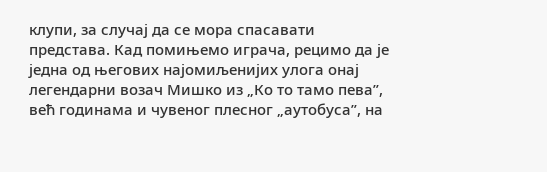клупи, за случај да се мора спасавати представа. Кад помињемо играча, рецимо да је једна од његових најомиљенијих улога онај легендарни возач Мишко из „Ко то тамо пева”, већ годинама и чувеног плесног „аутобуса”, на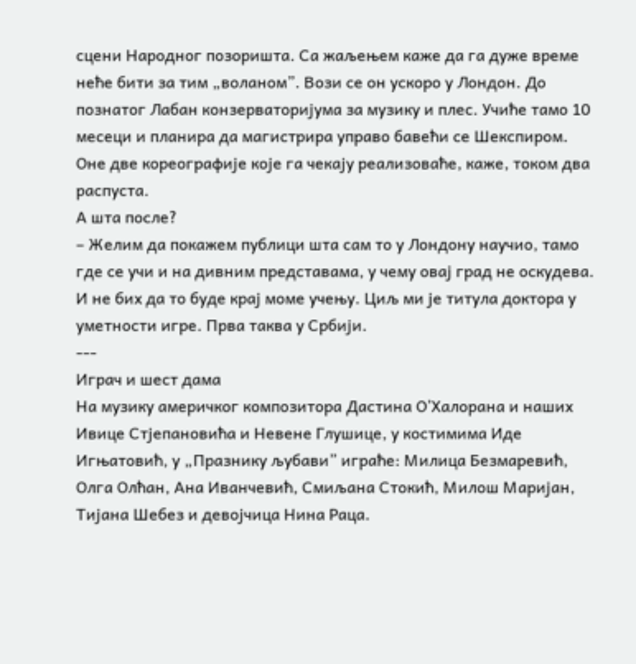сцени Народног позоришта. Са жаљењем каже да га дуже време неће бити за тим „воланом”. Вози се он ускоро у Лондон. До познатог Лабан конзерваторијума за музику и плес. Учиће тамо 10 месеци и планира да магистрира управо бавећи се Шекспиром. Оне две кореографије које га чекају реализоваће, каже, током два распуста.
А шта после?
– Желим да покажем публици шта сам то у Лондону научио, тамо где се учи и на дивним представама, у чему овај град не оскудева. И не бих да то буде крај моме учењу. Циљ ми је титула доктора у уметности игре. Прва таква у Србији.
---
Играч и шест дама
На музику америчког композитора Дастина О’Халорана и наших Ивице Стјепановића и Невене Глушице, у костимима Иде Игњатовић, у „Празнику љубави” играће: Милица Безмаревић, Олга Олћан, Ана Иванчевић, Смиљана Стокић, Милош Маријан, Тијана Шебез и девојчица Нина Раца.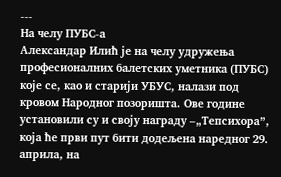---
На челу ПУБС-а
Александар Илић је на челу удружења професионалних балетских уметника (ПУБС) које се, као и старији УБУС, налази под кровом Народног позоришта. Ове године установили су и своју награду –„Тепсихора”, која ће први пут бити додељена наредног 29. априла, на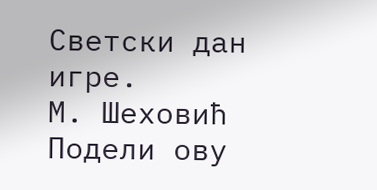Светски дан игре.
М. Шеховић
Подели ову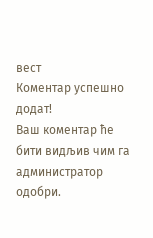вест
Комeнтар успeшно додат!
Ваш комeнтар ћe бити видљив чим га администратор одобри.